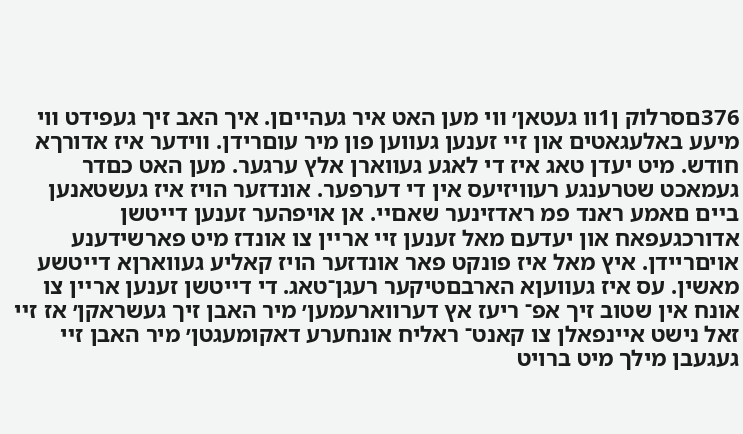376םסרלוק ן1וו געטאן׳ װי מען האט איר געהײםן. איך האב זיך געפידט װי מיעע באלעגאטים און זײ זענען געװען פון מיר עוםרידן. װידער איז אדורךא חודש. מיט יעדן טאג איז די לאגע געװארן אלץ ערגער. מען האט כםדר געמאכט שטרענגע רעװיזיעס אין די דערפער. אונדזער הויז איז געשטאנען בײם םאמע ראנד פמ ראדזינער שאםײ. אן אויפהער זענען דײטשן אדורכגעפאח און יעדעם מאל זענען זיי ארײן צו אונדז מיט פארשידענע אויםריידן. איץ מאל איז פונקט פאר אונדזער הויז קאליע געװארןא דײטשע מאשין. עס איז געװעןא הארבםטיקער רעגן־טאג. די דײטשן זענען ארײן צו אונח אין שטוב זיך אפ־ ריעז אץ דערװארעמען׳ מיר האבן זיך געשראקן׳ אז זײ זאל נישט אײנפאלן צו קאנט־ ראליח אונחערע דאקומעגטן׳ מיר האבן זײ געגעבן מילך מיט ברויט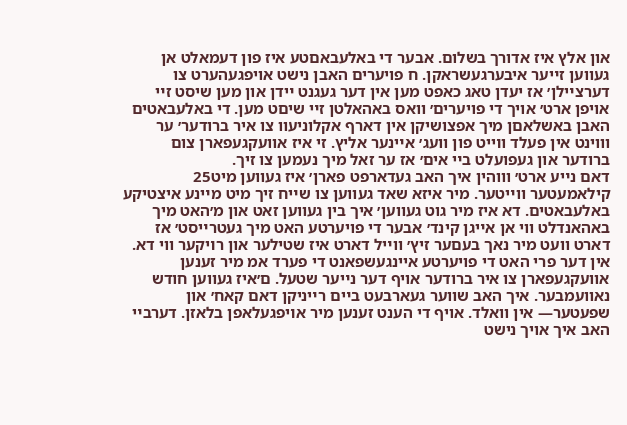און אלץ איז אדורך בשלום. אבער די באלעבאםטע איז פון דעמאלט אן געװען זײער איבערגעשראקן. ח פויערים האבן נישט אויפגעהערט צו דערצײלן׳ אז יעדן טאג כאפט מען אין דער געגנט ײדן און מען שיסט זײ אויפן ארט׳ אויך די פויערים׳ װאס באהאלטן זײ שיםט מען. די באלעבאטים האבן באשלאםן מיך אפצושיקן אין דארף אקלוניעװ צו איר ברודער׳ ער װוינט אין פעלד וױיט פון װעג׳ אײנער אליץ. זי איז אװעקגעפארן צום ברודער און געפועלט בײ אים׳ אז ער זאל מיך נעמען צו זיך.
דאם נײע ארט׳ וװהין איך האב געדארפט פארן׳ איז געװען מיט25 קילאמעטער װײטער. מיר איזא שאד געװען צו שײח זיך מיט מײנע איצטיקע באלעבאטים. דא איז מיר גוט געװען׳ איך בין געװען זאט און מ׳האט מיך באהאנדלט װי אן אײגן קינד׳ אבער די פויערטע האט מיך געטרײסט׳ אז דארט װעט מיר נאך בעםער זיץ׳ װײל דארט איז שטילער און רױקער װי דא. אין דער פרי האט די פויערטע איינגעשפאנט די פערד אמ מיר זענען אװעקגעפארן צו איר ברודער אויף דער נײער שטעל. ם׳איז געװען חודש נאװעמבער. איך האב שװער געארבעט בײם רײניקן דאם קאח׳ און שפעטער— אין װאלד. אויף די הענט זענען מיר אױפגעלאפן בלאזן. דערבײ האב איך אויך נישט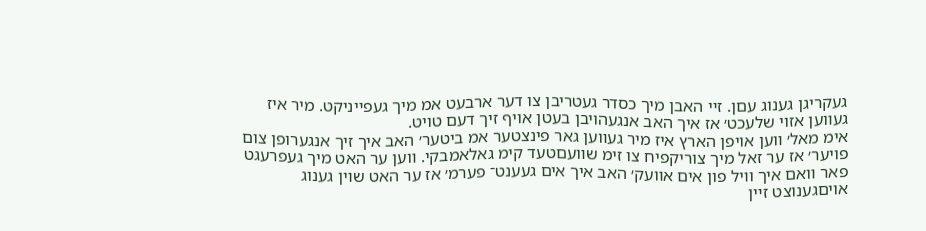געקריגן גענוג עםן. זײ האבן מיך כסדר געטריבן צו דער ארבעט אמ מיך געפײניקט. מיר איז געװען אזוי שלעכט׳ אז איך האב אנגעהויבן בעטן אויף זיך דעם טויט.
אימ מאל׳ װען אויפן הארץ איז מיר געװען גאר פינצטער אמ ביטער׳ האב איך זיך אנגערופן צום פויער׳ אז ער זאל מיך צוריקפיח צו זימ שװעםטעד קימ גאלאמבקי. װען ער האט מיך געפרעגט פאר װאם איך וױל פון אים אװעק׳ האב איך אים געענט־ פערמ׳ אז ער האט שױן גענוג אויםגענוצט זײן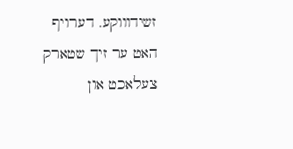זשידװוקע. דערויף האט ער זיך שטארק צעלאכט און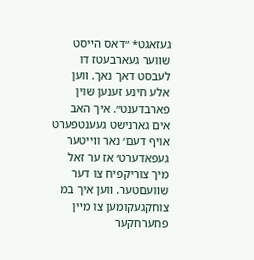געזאגט* ״דאס הײסט שװער געארבעטז דו לעבסט דאך נאך. װען אלע חינע זענען שוין פארבדענט״. איך האב אים גארנישט געענטפערט אויף דעם׳ נאר וױיטער געפאדערט׳ אז ער זאל מיך צוריקפיח צו דער שװעםטער. װען איך במ צוחקגעקומען צו מײן פחערחקער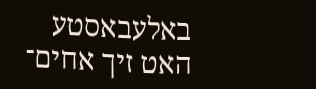באלעבאסטע האט זיך אחים־